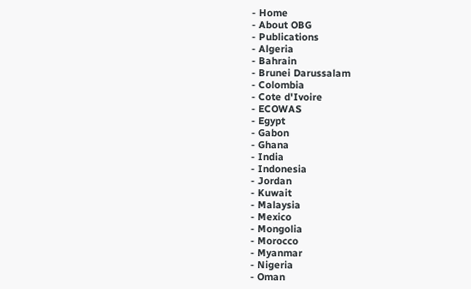- Home
- About OBG
- Publications
- Algeria
- Bahrain
- Brunei Darussalam
- Colombia
- Cote d'Ivoire
- ECOWAS
- Egypt
- Gabon
- Ghana
- India
- Indonesia
- Jordan
- Kuwait
- Malaysia
- Mexico
- Mongolia
- Morocco
- Myanmar
- Nigeria
- Oman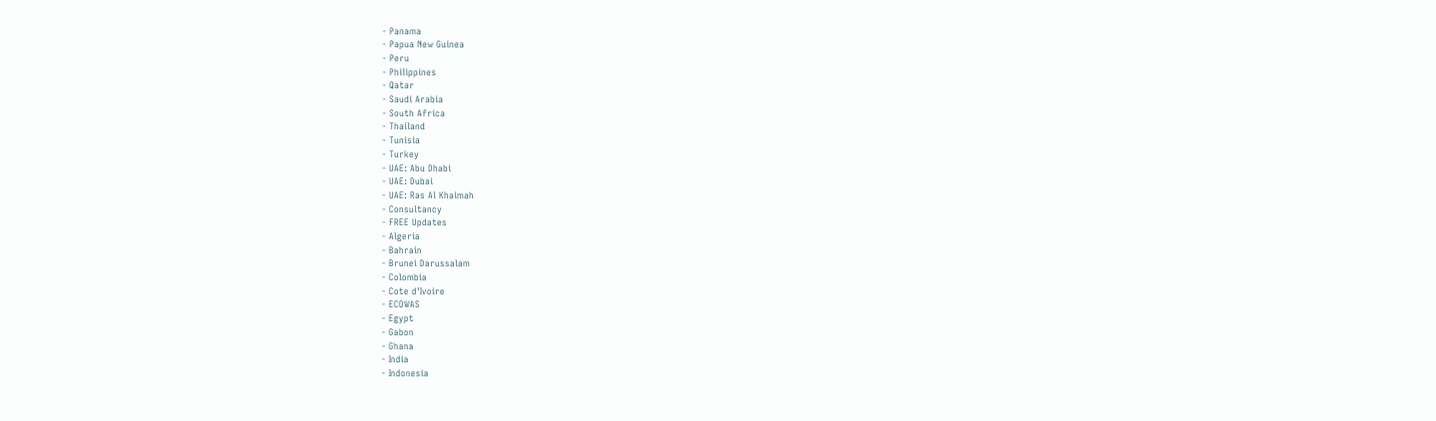- Panama
- Papua New Guinea
- Peru
- Philippines
- Qatar
- Saudi Arabia
- South Africa
- Thailand
- Tunisia
- Turkey
- UAE: Abu Dhabi
- UAE: Dubai
- UAE: Ras Al Khaimah
- Consultancy
- FREE Updates
- Algeria
- Bahrain
- Brunei Darussalam
- Colombia
- Cote d'Ivoire
- ECOWAS
- Egypt
- Gabon
- Ghana
- India
- Indonesia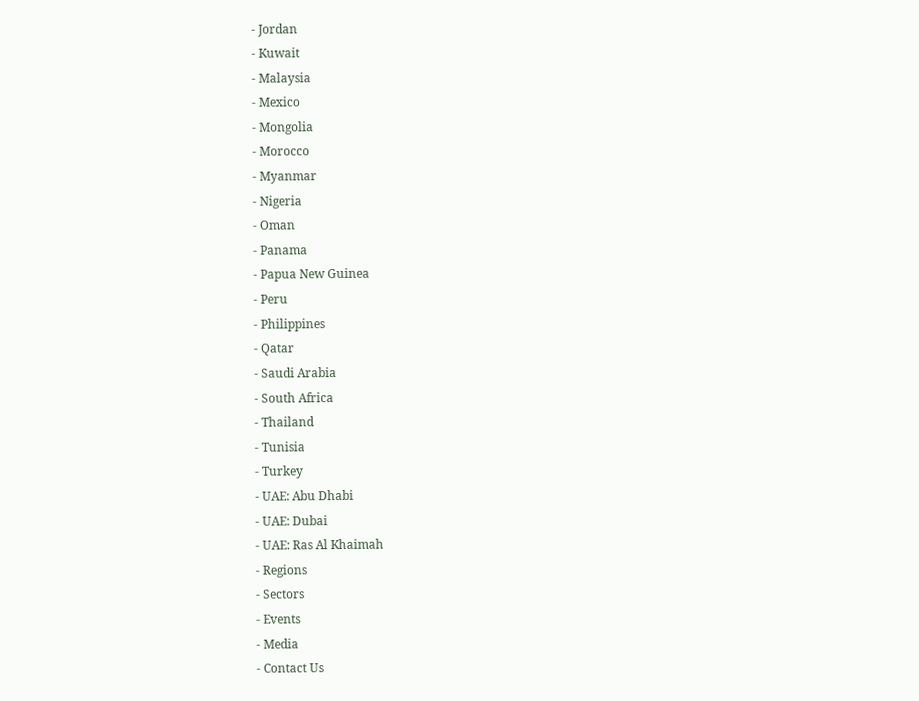- Jordan
- Kuwait
- Malaysia
- Mexico
- Mongolia
- Morocco
- Myanmar
- Nigeria
- Oman
- Panama
- Papua New Guinea
- Peru
- Philippines
- Qatar
- Saudi Arabia
- South Africa
- Thailand
- Tunisia
- Turkey
- UAE: Abu Dhabi
- UAE: Dubai
- UAE: Ras Al Khaimah
- Regions
- Sectors
- Events
- Media
- Contact Us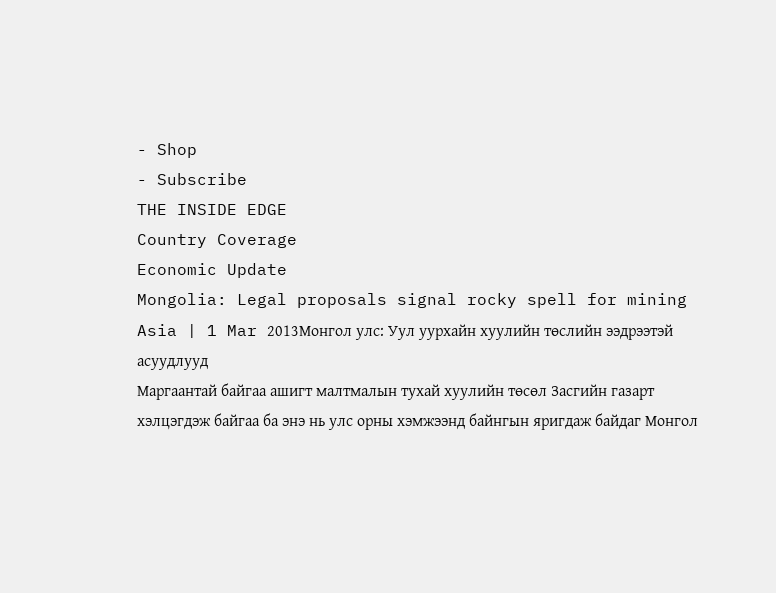- Shop
- Subscribe
THE INSIDE EDGE
Country Coverage
Economic Update
Mongolia: Legal proposals signal rocky spell for mining
Asia | 1 Mar 2013Монгол улс: Уул уурхайн хуулийн төслийн ээдрээтэй асуудлууд
Маргаантай байгаа ашигт малтмалын тухай хуулийн төсөл Засгийн газарт хэлцэгдэж байгаа ба энэ нь улс орны хэмжээнд байнгын яригдаж байдаг Монгол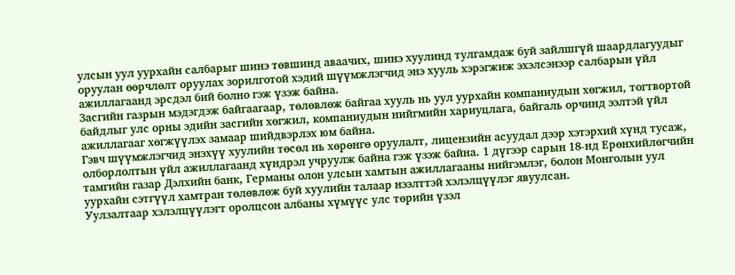улсын уул уурхайн салбарыг шинэ төвшинд аваачих, шинэ хуулинд тулгамдаж буй зайлшгүй шаардлагуудыг оруулан өөрчлөлт оруулах зорилготой хэдий шүүмжлэгчид энэ хууль хэрэгжиж эхэлсэнээр салбарын үйл ажиллагаанд эрсдэл бий болно гэж үзэж байна.
Засгийн газрын мэдэгдэж байгаагаар, төлөвлөж байгаа хууль нь уул уурхайн компаниудын хөгжил, тогтвортой байдлыг улс орны эдийн засгийн хөгжил, компаниудын нийгмийн хариуцлага, байгаль орчинд ээлтэй үйл ажиллагааг хөгжүүлэх замаар шийдвэрлэх юм байна.
Гэвч шүүмжлэгчид энэхүү хуулийн төсөл нь хөрөнгө оруулалт, лицензийн асуудал дээр хэтэрхий хүнд тусаж, олборлолтын үйл ажиллагаанд хүндрэл учруулж байна гэж үзэж байна. 1 дүгээр сарын 18-нд Ерөнхийлөгчийн тамгийн газар Дэлхийн банк, Германы олон улсын хамтын ажиллагааны нийгэмлэг, болон Монголын уул уурхайн сэтгүүл хамтран төлөвлөж буй хуулийн талаар нээлттэй хэлэлцүүлэг явуулсан.
Уулзалтаар хэлэлцүүлэгт оролцсон албаны хүмүүс улс төрийн үзэл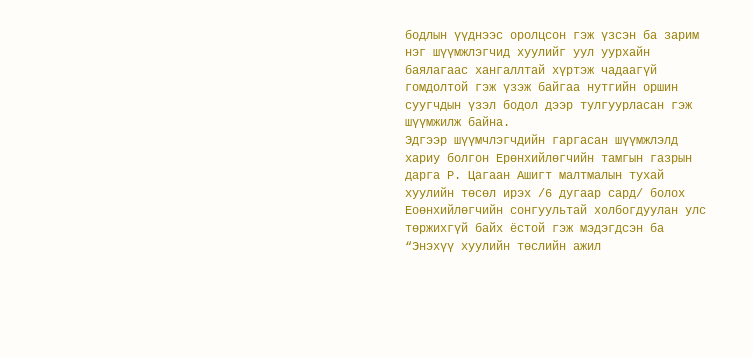бодлын үүднээс оролцсон гэж үзсэн ба зарим нэг шүүмжлэгчид хуулийг уул уурхайн баялагаас хангаллтай хүртэж чадаагүй гомдолтой гэж үзэж байгаа нутгийн оршин суугчдын үзэл бодол дээр тулгуурласан гэж шүүмжилж байна.
Эдгээр шүүмчлэгчдийн гаргасан шүүмжлэлд хариу болгон Ерөнхийлөгчийн тамгын газрын дарга Р. Цагаан Ашигт малтмалын тухай хуулийн төсөл ирэх /6 дугаар сард/ болох Еоөнхийлөгчийн сонгуультай холбогдуулан улс төржихгүй байх ёстой гэж мэдэгдсэн ба “Энэхүү хуулийн төслийн ажил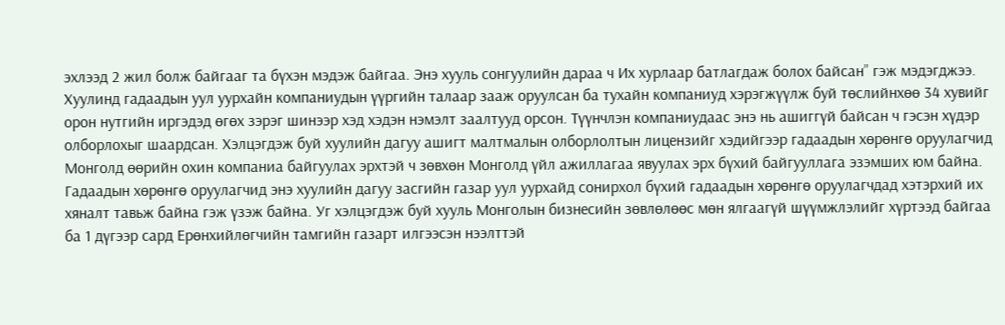эхлээд 2 жил болж байгааг та бүхэн мэдэж байгаа. Энэ хууль сонгуулийн дараа ч Их хурлаар батлагдаж болох байсан” гэж мэдэгджээ.
Хуулинд гадаадын уул уурхайн компаниудын үүргийн талаар зааж оруулсан ба тухайн компаниуд хэрэгжүүлж буй төслийнхөө 34 хувийг орон нутгийн иргэдэд өгөх зэрэг шинээр хэд хэдэн нэмэлт заалтууд орсон. Түүнчлэн компаниудаас энэ нь ашиггүй байсан ч гэсэн хүдэр олборлохыг шаардсан. Хэлцэгдэж буй хуулийн дагуу ашигт малтмалын олборлолтын лицензийг хэдийгээр гадаадын хөрөнгө оруулагчид Монголд өөрийн охин компаниа байгуулах эрхтэй ч зөвхөн Монголд үйл ажиллагаа явуулах эрх бүхий байгууллага эзэмших юм байна.
Гадаадын хөрөнгө оруулагчид энэ хуулийн дагуу засгийн газар уул уурхайд сонирхол бүхий гадаадын хөрөнгө оруулагчдад хэтэрхий их хяналт тавьж байна гэж үзэж байна. Уг хэлцэгдэж буй хууль Монголын бизнесийн зөвлөлөөс мөн ялгаагүй шүүмжлэлийг хүртээд байгаа ба 1 дүгээр сард Ерөнхийлөгчийн тамгийн газарт илгээсэн нээлттэй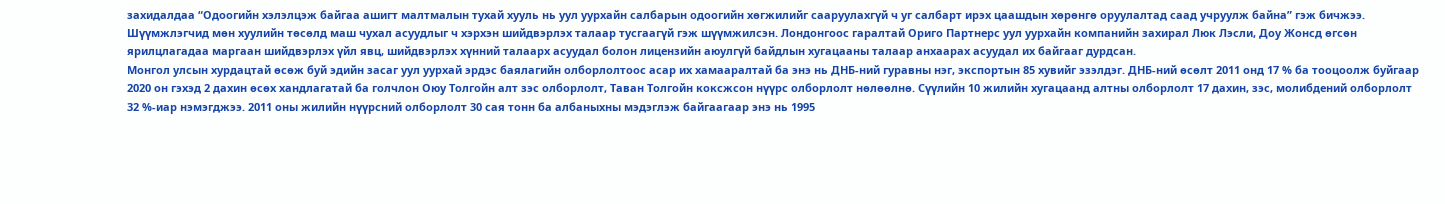захидалдаа “Одоогийн хэлэлцэж байгаа ашигт малтмалын тухай хууль нь уул уурхайн салбарын одоогийн хөгжилийг сааруулахгүй ч уг салбарт ирэх цаашдын хөрөнгө оруулалтад саад учруулж байна” гэж бичжээ.
Шүүмжлэгчид мөн хуулийн төсөлд маш чухал асуудлыг ч хэрхэн шийдвэрлэх талаар тусгаагүй гэж шүүмжилсэн. Лондонгоос гаралтай Ориго Партнерс уул уурхайн компанийн захирал Люк Лэсли, Доу Жонсд өгсөн ярилцлагадаа маргаан шийдвэрлэх үйл явц, шийдвэрлэх хүнний талаарх асуудал болон лицензийн аюулгүй байдлын хугацааны талаар анхаарах асуудал их байгааг дурдсан.
Монгол улсын хурдацтай өсөж буй эдийн засаг уул уурхай эрдэс баялагийн олборлолтоос асар их хамааралтай ба энэ нь ДНБ-ний гуравны нэг, экспортын 85 хувийг эзэлдэг. ДНБ-ний өсөлт 2011 онд 17 % ба тооцоолж буйгаар 2020 он гэхэд 2 дахин өсөх хандлагатай ба голчлон Оюу Толгойн алт зэс олборлолт, Таван Толгойн коксжсон нүүрс олборлолт нөлөөлнө. Сүүлийн 10 жилийн хугацаанд алтны олборлолт 17 дахин, зэс, молибдений олборлолт 32 %-иар нэмэгджээ. 2011 оны жилийн нүүрсний олборлолт 30 сая тонн ба албаныхны мэдэглэж байгаагаар энэ нь 1995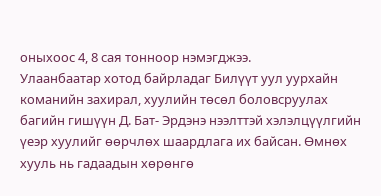оныхоос 4, 8 сая тонноор нэмэгджээ.
Улаанбаатар хотод байрладаг Билүүт уул уурхайн команийн захирал, хуулийн төсөл боловсруулах багийн гишүүн Д. Бат- Эрдэнэ нээлттэй хэлэлцүүлгийн үеэр хуулийг өөрчлөх шаардлага их байсан. Өмнөх хууль нь гадаадын хөрөнгө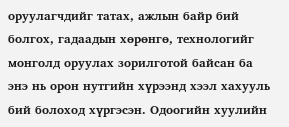оруулагчдийг татах, ажлын байр бий болгох, гадаадын хөрөнгө, технологийг монголд оруулах зорилготой байсан ба энэ нь орон нутгийн хүрээнд хээл хахууль бий болоход хүргэсэн. Одоогийн хуулийн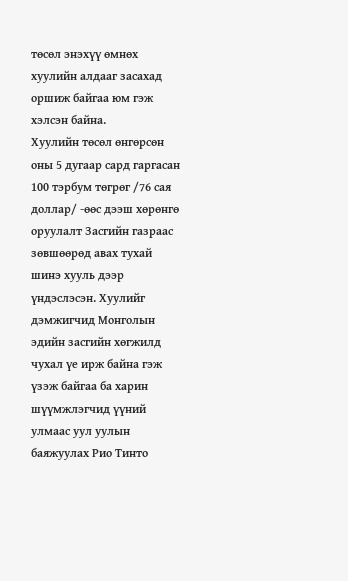төсөл энэхүү өмнөх хуулийн алдааг засахад оршиж байгаа юм гэж хэлсэн байна.
Хуулийн төсөл өнгөрсөн оны 5 дугаар сард гаргасан 100 тэрбум төгрөг /76 сая доллар/ -өөс дээш хөрөнгө оруулалт Засгийн газраас зөвшөөрөд авах тухай шинэ хууль дээр үндэслэсэн. Хуулийг дэмжигчид Монголын эдийн засгийн хөгжилд чухал үе ирж байна гэж үзэж байгаа ба харин шүүмжлэгчид үүний улмаас уул уулын баяжуулах Рио Тинто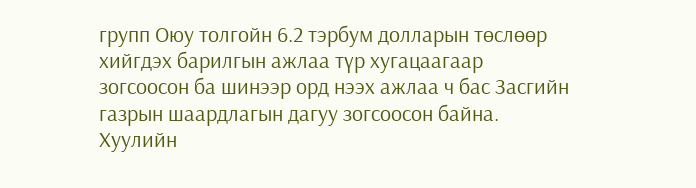групп Оюу толгойн 6.2 тэрбум долларын төслөөр хийгдэх барилгын ажлаа түр хугацаагаар зогсоосон ба шинээр орд нээх ажлаа ч бас Засгийн газрын шаардлагын дагуу зогсоосон байна.
Хуулийн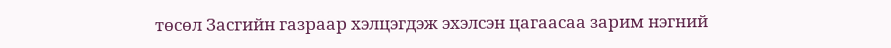төсөл Засгийн газраар хэлцэгдэж эхэлсэн цагаасаа зарим нэгний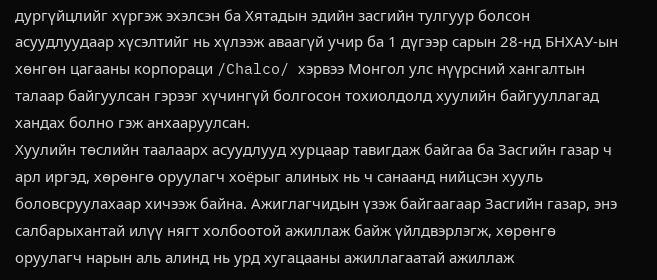дургүйцлийг хүргэж эхэлсэн ба Хятадын эдийн засгийн тулгуур болсон асуудлуудаар хүсэлтийг нь хүлээж аваагүй учир ба 1 дүгээр сарын 28-нд БНХАУ-ын хөнгөн цагааны корпораци /Chalco/ хэрвээ Монгол улс нүүрсний хангалтын талаар байгуулсан гэрээг хүчингүй болгосон тохиолдолд хуулийн байгууллагад хандах болно гэж анхааруулсан.
Хуулийн төслийн таалаарх асуудлууд хурцаар тавигдаж байгаа ба Засгийн газар ч арл иргэд, хөрөнгө оруулагч хоёрыг алиных нь ч санаанд нийцсэн хууль боловсруулахаар хичээж байна. Ажиглагчидын үзэж байгаагаар Засгийн газар, энэ салбарыхантай илүү нягт холбоотой ажиллаж байж үйлдвэрлэгж, хөрөнгө оруулагч нарын аль алинд нь урд хугацааны ажиллагаатай ажиллаж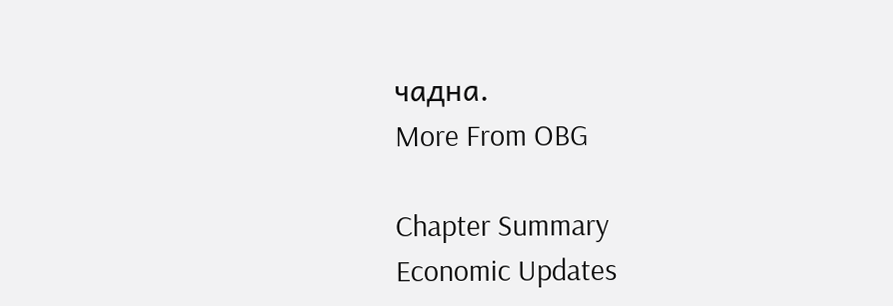чадна.
More From OBG

Chapter Summary
Economic Updates